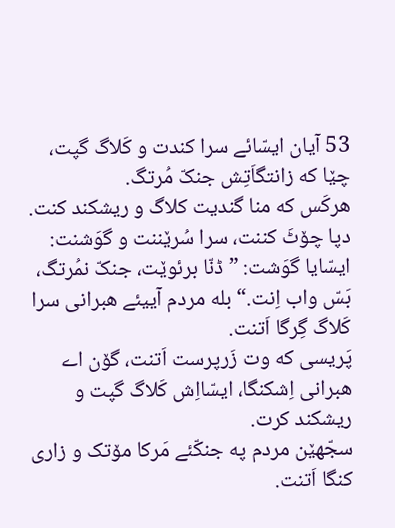53 آیان ایسّائے سرا کندت و کَلاگ گپت، چێا که زانتگاَتِش جنکّ مُرتگ.
هرکَس که منا گندیت کلاگ و ریشکند کنت. دپا چۆٹَ کننت، سرا سُرێننت و گوَشنت:
ایسّایا گوَشت: ”ڈنّا برئوێت، جنکّ نمُرتگ، بَسّ واب اِنت.“ بله مردم آییئے هبرانی سرا کَلاگ گِرگا اَتنت.
پَریسی که وت زَرپرست اَتنت، گۆن اے هبرانی اِشکنگا، ایسّااِش کَلاگ گپت و ریشکند کرت.
سجّهێن مردم په جنکّئے مَرکا مۆتک و زاری کنگا اَتنت.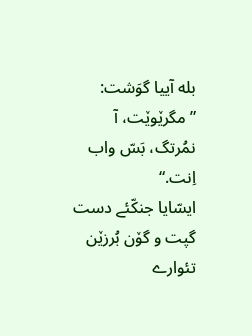بله آییا گوَشت: ”مگرێوێت، آ نمُرتگ، بَسّ واب اِنت.“
ایسّایا جنکّئے دست گپت و گۆن بُرزێن تئوارے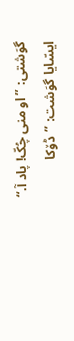گوَشتی: ”او منی چُکّ! پاد آ.“
ایسّایا گوَشت: ”ڈۆکا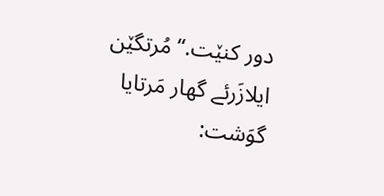دور کنێت.“ مُرتگێن ایلازَرئے گهار مَرتایا گوَشت: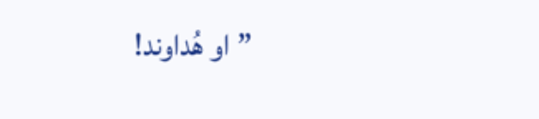”او هُداوند!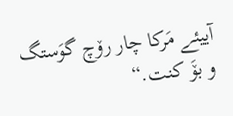آییئے مَرکا چار رۆچ گوَستگ و بۆَ کنت.“